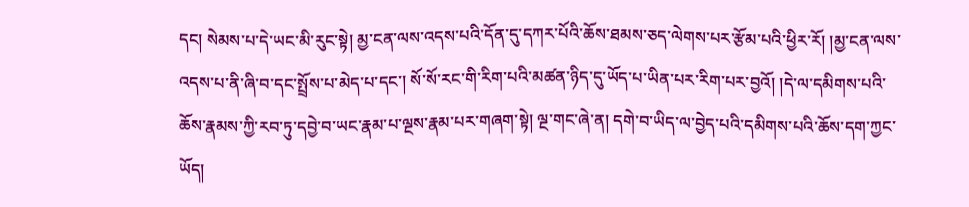དང། སེམས་པ་དེ་ཡང་མི་རུང་སྟེ། མྱ་ངན་ལས་འདས་པའི་དོན་དུ་དཀར་པོའི་ཆོས་ཐམས་ཅད་ལེགས་པར་རྩོམ་པའི་ཕྱིར་རོ། །མྱ་ངན་ལས་འདས་པ་ནི་ཞི་བ་དང་སྤྲོས་པ་མེད་པ་དང་། སོ་སོ་རང་གི་རིག་པའི་མཚན་ཉིད་དུ་ཡོད་པ་ཡིན་པར་རིག་པར་བྱའོ། །དེ་ལ་དམིགས་པའི་ཆོས་རྣམས་ཀྱི་རབ་ཏུ་དབྱེ་བ་ཡང་རྣམ་པ་ལྔས་རྣམ་པར་གཞག་སྟེ། ལྔ་གང་ཞེ་ན། དགེ་བ་ཡིད་ལ་བྱེད་པའི་དམིགས་པའི་ཆོས་དག་ཀྱང་ཡོད།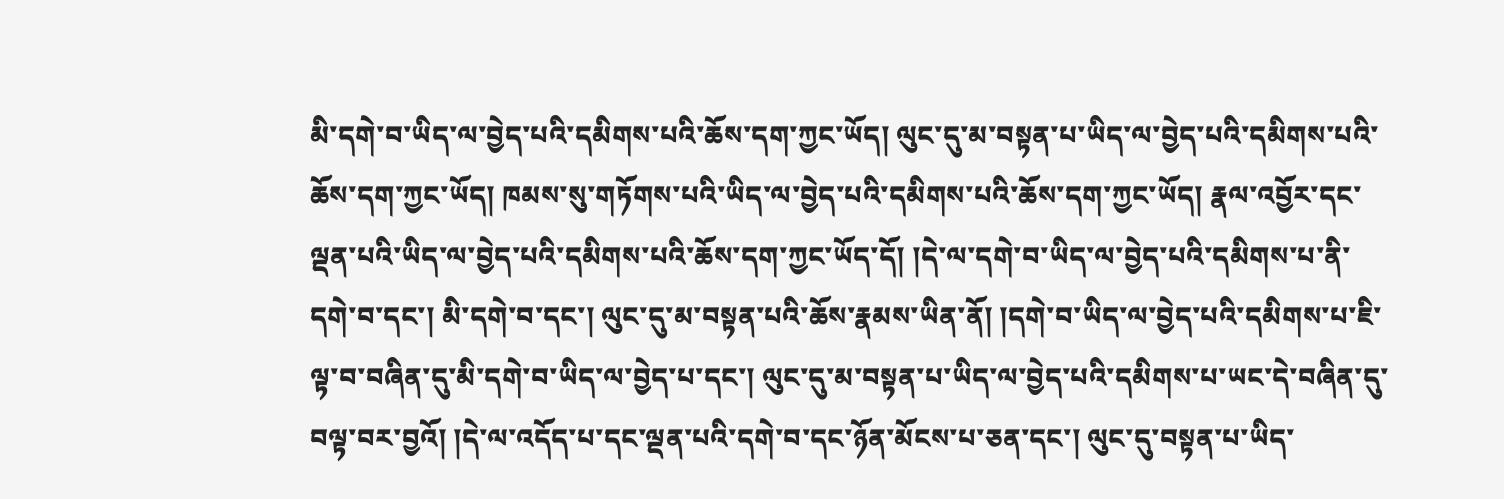མི་དགེ་བ་ཡིད་ལ་བྱེད་པའི་དམིགས་པའི་ཆོས་དག་ཀྱང་ཡོད། ལུང་དུ་མ་བསྟན་པ་ཡིད་ལ་བྱེད་པའི་དམིགས་པའི་ཆོས་དག་ཀྱང་ཡོད། ཁམས་སུ་གཏོགས་པའི་ཡིད་ལ་བྱེད་པའི་དམིགས་པའི་ཆོས་དག་ཀྱང་ཡོད། རྣལ་འབྱོར་དང་ལྡན་པའི་ཡིད་ལ་བྱེད་པའི་དམིགས་པའི་ཆོས་དག་ཀྱང་ཡོད་དོ། །དེ་ལ་དགེ་བ་ཡིད་ལ་བྱེད་པའི་དམིགས་པ་ནི་དགེ་བ་དང་། མི་དགེ་བ་དང་། ལུང་དུ་མ་བསྟན་པའི་ཆོས་རྣམས་ཡིན་ནོ། །དགེ་བ་ཡིད་ལ་བྱེད་པའི་དམིགས་པ་ཇི་ལྟ་བ་བཞིན་དུ་མི་དགེ་བ་ཡིད་ལ་བྱེད་པ་དང་། ལུང་དུ་མ་བསྟན་པ་ཡིད་ལ་བྱེད་པའི་དམིགས་པ་ཡང་དེ་བཞིན་དུ་བལྟ་བར་བྱའོ། །དེ་ལ་འདོད་པ་དང་ལྡན་པའི་དགེ་བ་དང་ཉོན་མོངས་པ་ཅན་དང་། ལུང་དུ་བསྟན་པ་ཡིད་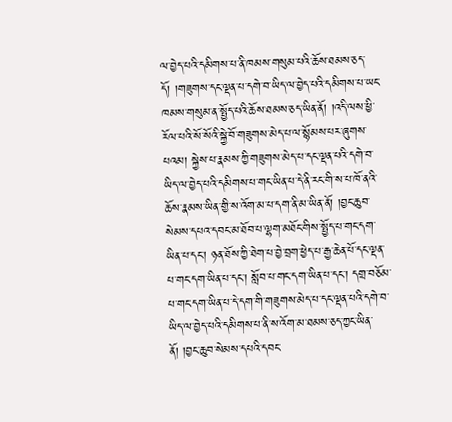ལ་བྱེད་པའི་དམིགས་པ་ནི་ཁམས་གསུམ་པའི་ཆོས་ཐམས་ཅད་དོ། །གཟུགས་དང་ལྡན་པ་དགེ་བ་ཡིད་ལ་བྱེད་པའི་དམིགས་པ་ཡང་ཁམས་གསུམ་ན་སྤྱོད་པའི་ཆོས་ཐམས་ཅད་ཡིན་ནོ། །འདི་ལས་ཕྱི་རོལ་པའི་སོ་སོའི་སྐྱེ་བོ་གཟུགས་མེད་པ་ལ་སྙོམས་པར་ཞུགས་པའམ། སྐྱེས་པ་རྣམས་ཀྱི་གཟུགས་མེད་པ་དང་ལྡན་པའི་དགེ་བ་ཡིད་ལ་བྱེད་པའི་དམིགས་པ་གང་ཡིན་པ་དེ་ནི་རང་གི་ས་པ་ཁོ་ནའི་ཆོས་རྣམས་ཡིན་གྱི་ས་འོག་མ་པ་དག་ནི་མ་ཡིན་ནོ། །བྱང་ཆུབ་སེམས་དཔའ་དབང་མ་ཐོབ་པ་ལྷག་མཐོང་གིས་སྤྱོད་པ་གང་དག་ཡིན་པ་དང་། ཉན་ཐོས་ཀྱི་ཐེག་པ་བྱེ་བྲག་ཕྱེད་པ་རྒྱ་ཆེན་པོ་དང་ལྡན་པ་གང་དག་ཡིན་པ་དང་། སློབ་པ་གང་དག་ཡིན་པ་དང་། དགྲ་བཅོམ་པ་གང་དག་ཡིན་པ་དེ་དག་གི་གཟུགས་མེད་པ་དང་ལྡན་པའི་དགེ་བ་ཡིད་ལ་བྱེད་པའི་དམིགས་པ་ནི་ས་འོག་མ་ཐམས་ཅད་ཀྱང་ཡིན་ནོ། །བྱང་ཆུབ་སེམས་དཔའི་དབང་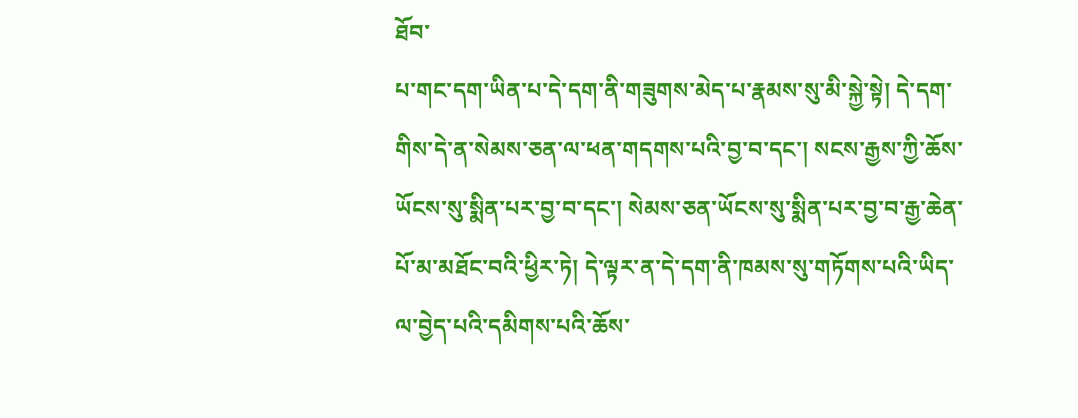ཐོབ་
པ་གང་དག་ཡིན་པ་དེ་དག་ནི་གཟུགས་མེད་པ་རྣམས་སུ་མི་སྐྱེ་སྟེ། དེ་དག་གིས་དེ་ན་སེམས་ཅན་ལ་ཕན་གདགས་པའི་བྱ་བ་དང་། སངས་རྒྱས་ཀྱི་ཆོས་ཡོངས་སུ་སྨིན་པར་བྱ་བ་དང་། སེམས་ཅན་ཡོངས་སུ་སྨིན་པར་བྱ་བ་རྒྱ་ཆེན་པོ་མ་མཐོང་བའི་ཕྱིར་ཏེ། དེ་ལྟར་ན་དེ་དག་ནི་ཁམས་སུ་གཏོགས་པའི་ཡིད་ལ་བྱེད་པའི་དམིགས་པའི་ཆོས་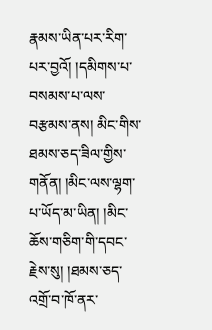རྣམས་ཡིན་པར་རིག་པར་བྱའོ། །དམིགས་པ་བསམས་པ་ལས་བརྩམས་ནས། མིང་གིས་ཐམས་ཅད་ཟིལ་གྱིས་གནོན། །མིང་ལས་ལྷག་པ་ཡོད་མ་ཡིན། །མིང་ཆོས་གཅིག་གི་དབང་རྗེས་སུ། །ཐམས་ཅད་འགྲོ་བ་ཁོ་ནར་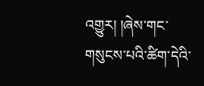འགྱུར། །ཞེས་གང་གསུངས་པའི་ཚིག་དེའི་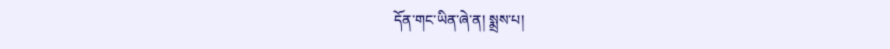དོན་གང་ཡིན་ཞེ་ན། སྨྲས་པ།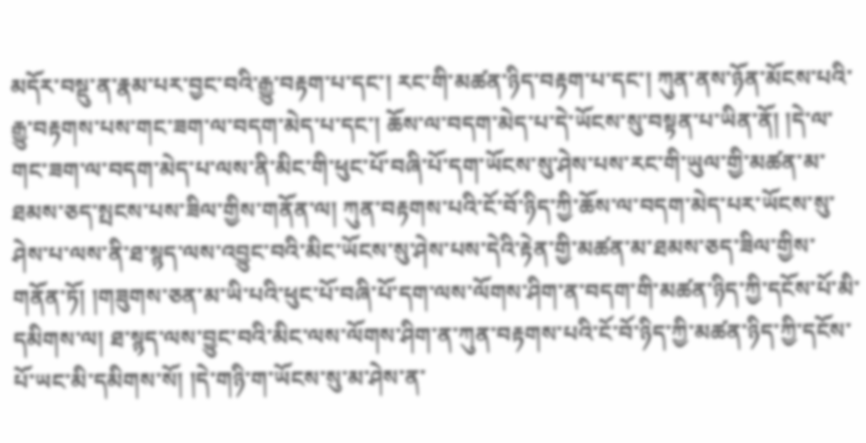མདོར་བསྡུ་ན་རྣམ་པར་བྱང་བའི་རྒྱུ་བརྟག་པ་དང་། རང་གི་མཚན་ཉིད་བརྟག་པ་དང་། ཀུན་ནས་ཉོན་མོངས་པའི་རྒྱུ་བརྟགས་པས་གང་ཟག་ལ་བདག་མེད་པ་དང་། ཆོས་ལ་བདག་མེད་པ་དེ་ཡོངས་སུ་བསྟན་པ་ཡིན་ནོ། །དེ་ལ་གང་ཟག་ལ་བདག་མེད་པ་ལས་ནི་མིང་གི་ཕུང་པོ་བཞི་པོ་དག་ཡོངས་སུ་ཤེས་པས་རང་གི་ཡུལ་གྱི་མཚན་མ་ཐམས་ཅད་སྤངས་པས་ཟིལ་གྱིས་གནོན་ལ། ཀུན་བརྟགས་པའི་ངོ་བོ་ཉིད་ཀྱི་ཆོས་ལ་བདག་མེད་པར་ཡོངས་སུ་ཤེས་པ་ལས་ནི་ཐ་སྙད་ལས་འབྱུང་བའི་མིང་ཡོངས་སུ་ཤེས་པས་དེའི་རྟེན་གྱི་མཚན་མ་ཐམས་ཅད་ཟིལ་གྱིས་གནོན་ཏོ། །གཟུགས་ཅན་མ་ཡི་པའི་ཕུང་པོ་བཞི་པོ་དག་ལས་ལོགས་ཤིག་ན་བདག་གི་མཚན་ཉིད་ཀྱི་དངོས་པོ་མི་དམིགས་ལ། ཐ་སྙད་ལས་བྱུང་བའི་མིང་ལས་ལོགས་ཤིག་ན་ཀུན་བརྟགས་པའི་ངོ་བོ་ཉིད་ཀྱི་མཚན་ཉིད་ཀྱི་དངོས་པོ་ཡང་མི་དམིགས་སོ། །དེ་གཉི་ག་ཡོངས་སུ་མ་ཤེས་ན་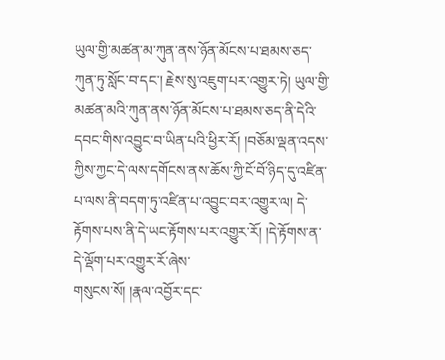ཡུལ་གྱི་མཚན་མ་ཀུན་ནས་ཉོན་མོངས་པ་ཐམས་ཅད་ཀུན་ཏུ་སློང་བ་དང་། རྗེས་སུ་འཇུག་པར་འགྱུར་ཏེ། ཡུལ་གྱི་མཚན་མའི་ཀུན་ནས་ཉོན་མོངས་པ་ཐམས་ཅད་ནི་དེའི་དབང་གིས་འབྱུང་བ་ཡིན་པའི་ཕྱིར་རོ། །བཅོམ་ལྡན་འདས་ཀྱིས་ཀྱང་དེ་ལས་དགོངས་ནས་ཆོས་ཀྱི་ངོ་བོ་ཉིད་དུ་འཛིན་པ་ལས་ནི་བདག་ཏུ་འཛིན་པ་འབྱུང་བར་འགྱུར་ལ། དེ་རྟོགས་པས་ནི་དེ་ཡང་རྟོགས་པར་འགྱུར་རོ། །དེ་རྟོགས་ན་དེ་ལྡོག་པར་འགྱུར་རོ་ཞེས་
གསུངས་སོ། །རྣལ་འབྱོར་དང་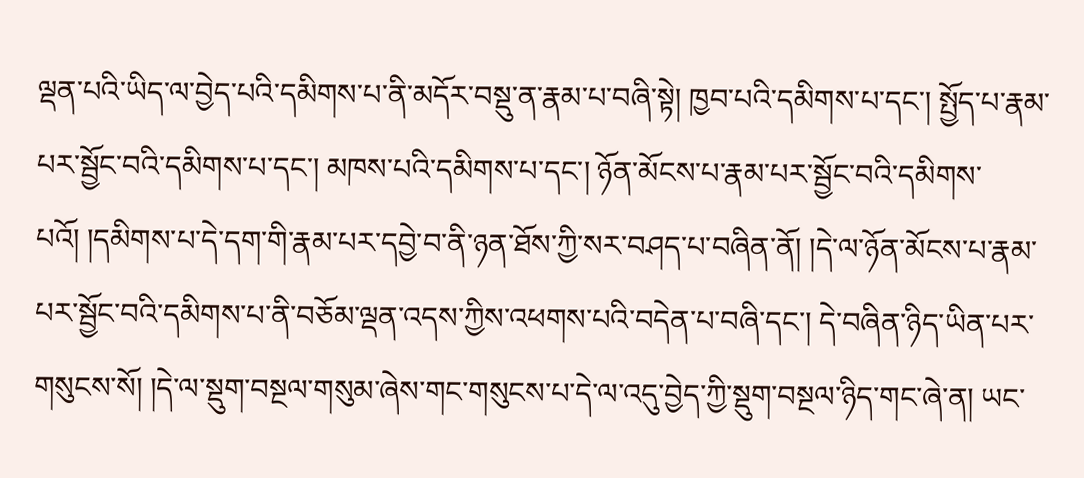ལྡན་པའི་ཡིད་ལ་བྱེད་པའི་དམིགས་པ་ནི་མདོར་བསྡུ་ན་རྣམ་པ་བཞི་སྟེ། ཁྱབ་པའི་དམིགས་པ་དང་། སྤྱོད་པ་རྣམ་པར་སྦྱོང་བའི་དམིགས་པ་དང་། མཁས་པའི་དམིགས་པ་དང་། ཉོན་མོངས་པ་རྣམ་པར་སྦྱོང་བའི་དམིགས་པའོ། །དམིགས་པ་དེ་དག་གི་རྣམ་པར་དབྱེ་བ་ནི་ཉན་ཐོས་ཀྱི་སར་བཤད་པ་བཞིན་ནོ། །དེ་ལ་ཉོན་མོངས་པ་རྣམ་པར་སྦྱོང་བའི་དམིགས་པ་ནི་བཅོམ་ལྡན་འདས་ཀྱིས་འཕགས་པའི་བདེན་པ་བཞི་དང་། དེ་བཞིན་ཉིད་ཡིན་པར་གསུངས་སོ། །དེ་ལ་སྡུག་བསྔལ་གསུམ་ཞེས་གང་གསུངས་པ་དེ་ལ་འདུ་བྱེད་ཀྱི་སྡུག་བསྔལ་ཉིད་གང་ཞེ་ན། ཡང་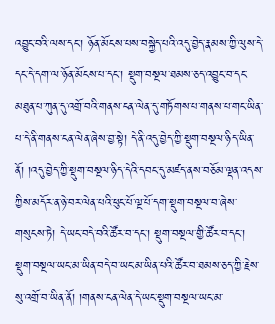འབྱུང་བའི་ལས་དང་། ཉོན་མོངས་པས་བསྐྱེད་པའི་འདུ་བྱེད་རྣམས་ཀྱི་ལུས་དེ་དང་དེ་དག་ལ་ཉོན་མོངས་པ་དང་། སྡུག་བསྔལ་ཐམས་ཅད་འབྱུང་བ་དང་མཐུན་པ་ཀུན་དུ་འགྲོ་བའི་གནས་ངན་ལེན་དུ་གཏོགས་པ་གནས་པ་གང་ཡིན་པ་དེ་ནི་གནས་ངན་ལེན་ཞེས་བྱ་སྟེ། དེ་ནི་འདུ་བྱེད་ཀྱི་སྡུག་བསྔལ་ཉིད་ཡིན་ནོ། །འདུ་བྱེད་ཀྱི་སྡུག་བསྔལ་ཉིད་དེའི་དབང་དུ་མཛད་ནས་བཅོམ་ལྡན་འདས་ཀྱིས་མདོར་ན་ཉེ་བར་ལེན་པའི་ཕུང་པོ་ལྔ་པོ་དག་སྡུག་བསྔལ་བ་ཞེས་གསུངས་ཏེ། དེ་ཡང་བདེ་བའི་ཚོར་བ་དང་། སྡུག་བསྔལ་གྱི་ཚོར་བ་དང་། སྡུག་བསྔལ་ཡང་མ་ཡིན་བདེ་བ་ཡང་མ་ཡིན་པའི་ཚོར་བ་ཐམས་ཅད་ཀྱི་རྗེས་སུ་འགྲོ་བ་ཡིན་ནོ། །གནས་ངན་ལེན་དེ་ཡང་སྡུག་བསྔལ་ཡང་མ་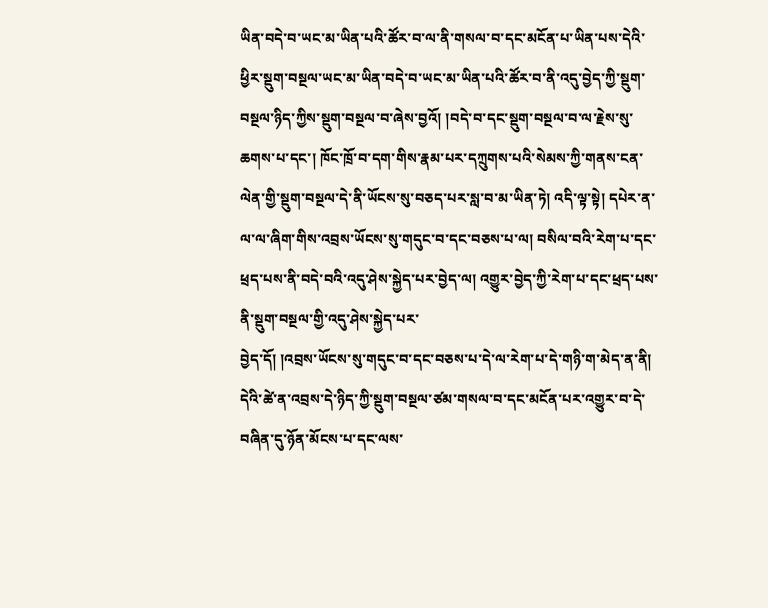ཡིན་བདེ་བ་ཡང་མ་ཡིན་པའི་ཚོར་བ་ལ་ནི་གསལ་བ་དང་མངོན་པ་ཡིན་པས་དེའི་ཕྱིར་སྡུག་བསྔལ་ཡང་མ་ཡིན་བདེ་བ་ཡང་མ་ཡིན་པའི་ཚོར་བ་ནི་འདུ་བྱེད་ཀྱི་སྡུག་བསྔལ་ཉིད་ཀྱིས་སྡུག་བསྔལ་བ་ཞེས་བྱའོ། །བདེ་བ་དང་སྡུག་བསྔལ་བ་ལ་རྗེས་སུ་ཆགས་པ་དང་། ཁོང་ཁྲོ་བ་དག་གིས་རྣམ་པར་དཀྲུགས་པའི་སེམས་ཀྱི་གནས་ངན་ལེན་གྱི་སྡུག་བསྔལ་དེ་ནི་ཡོངས་སུ་བཅད་པར་སླ་བ་མ་ཡིན་ཏེ། འདི་ལྟ་སྟེ། དཔེར་ན་ལ་ལ་ཞིག་གིས་འབྲས་ཡོངས་སུ་གདུང་བ་དང་བཅས་པ་ལ། བསིལ་བའི་རེག་པ་དང་ཕྲད་པས་ནི་བདེ་བའི་འདུ་ཤེས་སྐྱེད་པར་བྱེད་ལ། འགྱུར་བྱེད་ཀྱི་རེག་པ་དང་ཕྲད་པས་ནི་སྡུག་བསྔལ་གྱི་འདུ་ཤེས་སྐྱེད་པར་
བྱེད་དོ། །འབྲས་ཡོངས་སུ་གདུང་བ་དང་བཅས་པ་དེ་ལ་རེག་པ་དེ་གཉི་ག་མེད་ན་ནི། དེའི་ཚེ་ན་འབྲས་དེ་ཉིད་ཀྱི་སྡུག་བསྔལ་ཙམ་གསལ་བ་དང་མངོན་པར་འགྱུར་བ་དེ་བཞིན་དུ་ཉོན་མོངས་པ་དང་ལས་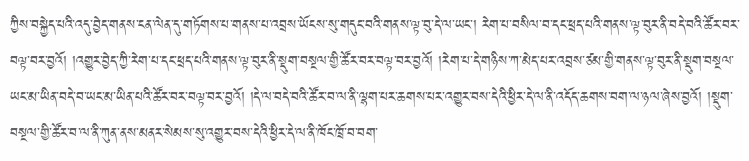ཀྱིས་བསྐྱེད་པའི་འདུ་བྱེད་གནས་ངན་ལེན་དུ་གཏོགས་པ་གནས་པ་འབྲས་ཡོངས་སུ་གདུང་བའི་གནས་ལྟ་བུ་དེ་ལ་ཡང་། རེག་པ་བསིལ་བ་དང་ཕྲད་པའི་གནས་ལྟ་བུར་ནི་བདེ་བའི་ཚོར་བར་བལྟ་བར་བྱའོ། །འགྱུར་བྱེད་ཀྱི་རེག་པ་དང་ཕྲད་པའི་གནས་ལྟ་བུར་ནི་སྡུག་བསྔལ་གྱི་ཚོར་བར་བལྟ་བར་བྱའོ། །རེག་པ་དེ་གཉིས་ཀ་མེད་པར་འབྲས་ཙམ་གྱི་གནས་ལྟ་བུར་ནི་སྡུག་བསྔལ་ཡང་མ་ཡིན་བདེ་བ་ཡང་མ་ཡིན་པའི་ཚོར་བར་བལྟ་བར་བྱའོ། །དེ་ལ་བདེ་བའི་ཚོར་བ་ལ་ནི་ལྷག་པར་ཆགས་པར་འགྱུར་བས་དེའི་ཕྱིར་དེ་ལ་ནི་འདོད་ཆགས་བག་ལ་ཉལ་ཞེས་བྱའོ། །སྡུག་བསྔལ་གྱི་ཚོར་བ་ལ་ནི་ཀུན་ནས་མནར་སེམས་སུ་འགྱུར་བས་དེའི་ཕྱིར་དེ་ལ་ནི་ཁོང་ཁྲོ་བ་བག་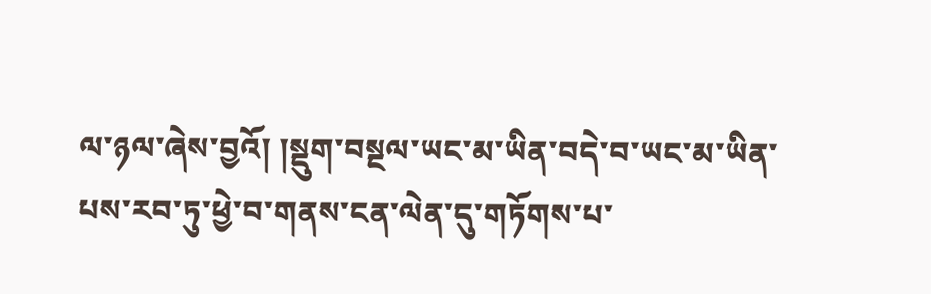ལ་ཉལ་ཞེས་བྱའོ། །སྡུག་བསྔལ་ཡང་མ་ཡིན་བདེ་བ་ཡང་མ་ཡིན་པས་རབ་ཏུ་ཕྱེ་བ་གནས་ངན་ལེན་དུ་གཏོགས་པ་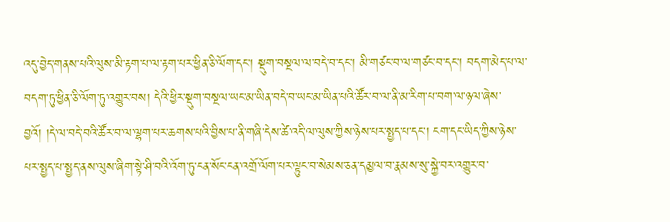འདུ་བྱེད་གནས་པའི་ལུས་མི་རྟག་པ་ལ་རྟག་པར་ཕྱིན་ཅི་ལོག་དང་། སྡུག་བསྔལ་ལ་བདེ་བ་དང་། མི་གཙང་བ་ལ་གཙང་བ་དང་། བདག་མེད་པ་ལ་བདག་ཏུ་ཕྱིན་ཅི་ལོག་ཏུ་འགྱུར་བས། དེའི་ཕྱིར་སྡུག་བསྔལ་ཡང་མ་ཡིན་བདེ་བ་ཡང་མ་ཡིན་པའི་ཚོར་བ་ལ་ནི་མ་རིག་པ་བག་ལ་ཉལ་ཞེས་བྱའོ། །དེ་ལ་བདེ་བའི་ཚོར་བ་ལ་ལྷག་པར་ཆགས་པའི་བྱིས་པ་ནི་གཞི་དེས་ཚེ་འདི་ལ་ལུས་ཀྱིས་ཉེས་པར་སྤྱད་པ་དང་། ངག་དང་ཡིད་ཀྱིས་ཉེས་པར་སྤྱད་པ་སྤྱད་ནས་ལུས་ཞིག་སྟེ་ཤི་བའི་འོག་ཏུ་ངན་སོང་ངན་འགྲོ་ལོག་པར་ལྟུང་བ་སེམས་ཅན་དམྱལ་བ་རྣམས་སུ་སྐྱེ་བར་འགྱུར་བ་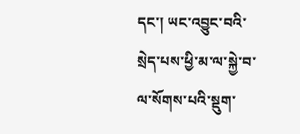དང་། ཡང་འབྱུང་བའི་སྲེད་པས་ཕྱི་མ་ལ་སྐྱེ་བ་ལ་སོགས་པའི་སྡུག་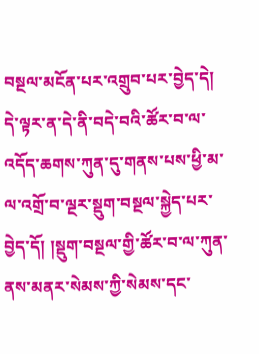བསྔལ་མངོན་པར་འགྲུབ་པར་བྱེད་དེ། དེ་ལྟར་ན་དེ་ནི་བདེ་བའི་ཚོར་བ་ལ་འདོད་ཆགས་ཀུན་དུ་གནས་པས་ཕྱི་མ་ལ་འགྲོ་བ་ལྔར་སྡུག་བསྔལ་སྐྱེད་པར་བྱེད་དོ། །སྡུག་བསྔལ་གྱི་ཚོར་བ་ལ་ཀུན་ནས་མནར་སེམས་ཀྱི་སེམས་དང་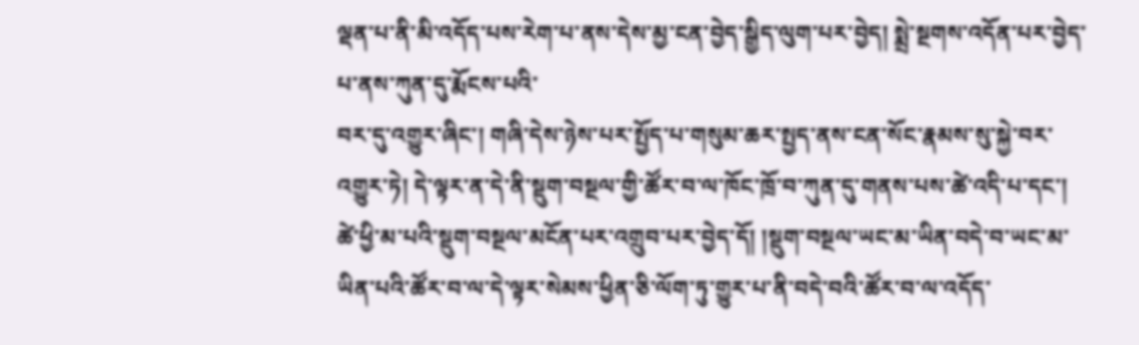ལྡན་པ་ནི་མི་འདོད་པས་རེག་པ་ནས་དེས་མྱ་ངན་བྱེད་སྒྱིད་ལུག་པར་བྱེད། སྨྲེ་སྔགས་འདོན་པར་བྱེད་པ་ནས་ཀུན་དུ་རྨོངས་པའི་
བར་དུ་འགྱུར་ཞིང་། གཞི་དེས་ཉེས་པར་སྤྱོད་པ་གསུམ་ཆར་སྤྱད་ནས་ངན་སོང་རྣམས་སུ་སྐྱེ་བར་འགྱུར་ཏེ། དེ་ལྟར་ན་དེ་ནི་སྡུག་བསྔལ་གྱི་ཚོར་བ་ལ་ཁོང་ཁྲོ་བ་ཀུན་དུ་གནས་པས་ཚེ་འདི་པ་དང་། ཚེ་ཕྱི་མ་པའི་སྡུག་བསྔལ་མངོན་པར་འགྲུབ་པར་བྱེད་དོ། །སྡུག་བསྔལ་ཡང་མ་ཡིན་བདེ་བ་ཡང་མ་ཡིན་པའི་ཚོར་བ་ལ་དེ་ལྟར་སེམས་ཕྱིན་ཅི་ལོག་ཏུ་གྱུར་པ་ནི་བདེ་བའི་ཚོར་བ་ལ་འདོད་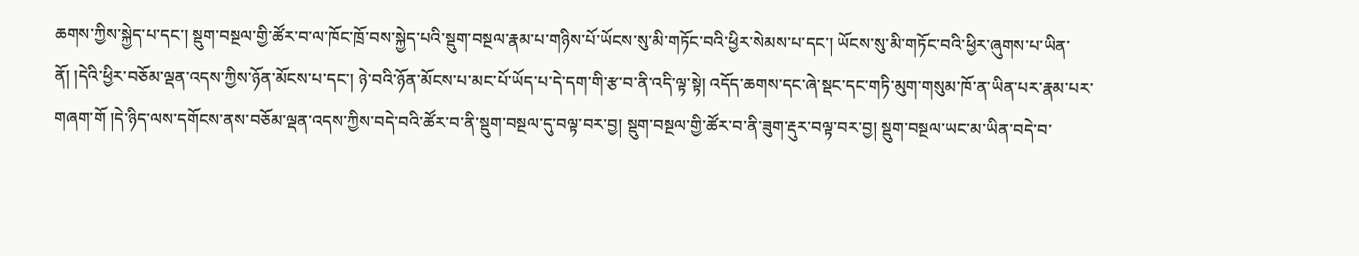ཆགས་ཀྱིས་སྐྱེད་པ་དང་། སྡུག་བསྔལ་གྱི་ཚོར་བ་ལ་ཁོང་ཁྲོ་བས་སྐྱེད་པའི་སྡུག་བསྔལ་རྣམ་པ་གཉིས་པོ་ཡོངས་སུ་མི་གཏོང་བའི་ཕྱིར་སེམས་པ་དང་། ཡོངས་སུ་མི་གཏོང་བའི་ཕྱིར་ཞུགས་པ་ཡིན་ནོ། །དེའི་ཕྱིར་བཅོམ་ལྡན་འདས་ཀྱིས་ཉོན་མོངས་པ་དང་། ཉེ་བའི་ཉོན་མོངས་པ་མང་པོ་ཡོད་པ་དེ་དག་གི་རྩ་བ་ནི་འདི་ལྟ་སྟེ། འདོད་ཆགས་དང་ཞེ་སྡང་དང་གཏི་མུག་གསུམ་ཁོ་ན་ཡིན་པར་རྣམ་པར་གཞག་གོ །དེ་ཉིད་ལས་དགོངས་ནས་བཅོམ་ལྡན་འདས་ཀྱིས་བདེ་བའི་ཚོར་བ་ནི་སྡུག་བསྔལ་དུ་བལྟ་བར་བྱ། སྡུག་བསྔལ་གྱི་ཚོར་བ་ནི་ཟུག་རྡུར་བལྟ་བར་བྱ། སྡུག་བསྔལ་ཡང་མ་ཡིན་བདེ་བ་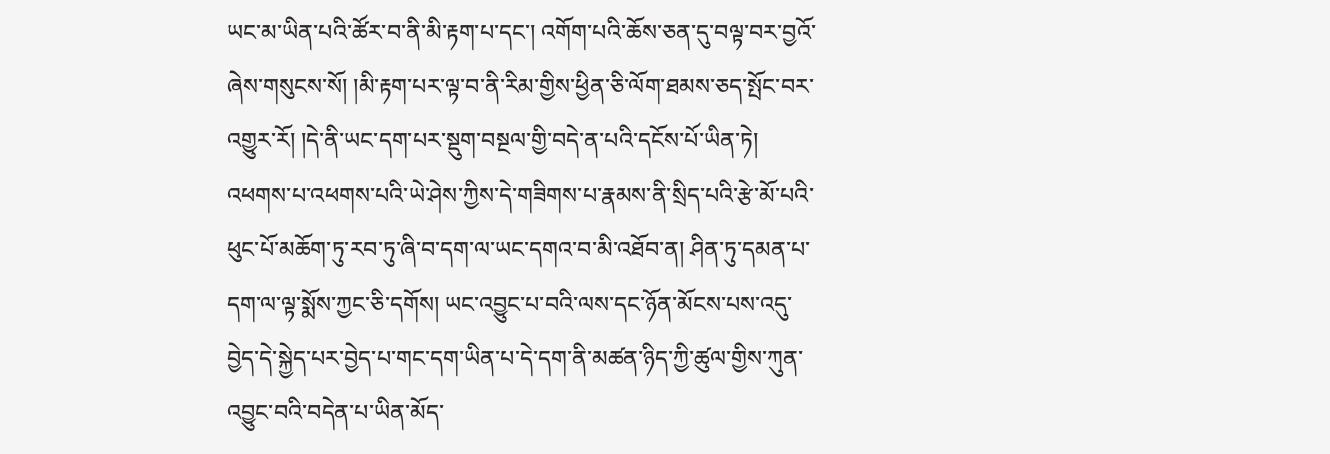ཡང་མ་ཡིན་པའི་ཚོར་བ་ནི་མི་རྟག་པ་དང་། འགོག་པའི་ཆོས་ཅན་དུ་བལྟ་བར་བྱའོ་ཞེས་གསུངས་སོ། །མི་རྟག་པར་ལྟ་བ་ནི་རིམ་གྱིས་ཕྱིན་ཅི་ལོག་ཐམས་ཅད་སྤོང་བར་འགྱུར་རོ། །དེ་ནི་ཡང་དག་པར་སྡུག་བསྔལ་གྱི་བདེ་ན་པའི་དངོས་པོ་ཡིན་ཏེ། འཕགས་པ་འཕགས་པའི་ཡེ་ཤེས་ཀྱིས་དེ་གཟིགས་པ་རྣམས་ནི་སྲིད་པའི་རྩེ་མོ་པའི་ཕུང་པོ་མཆོག་ཏུ་རབ་ཏུ་ཞི་བ་དག་ལ་ཡང་དགའ་བ་མི་འཐོབ་ན། ཤིན་ཏུ་དམན་པ་དག་ལ་ལྟ་སྨོས་ཀྱང་ཅི་དགོས། ཡང་འབྱུང་པ་བའི་ལས་དང་ཉོན་མོངས་པས་འདུ་བྱེད་དེ་སྐྱེད་པར་བྱེད་པ་གང་དག་ཡིན་པ་དེ་དག་ནི་མཚན་ཉིད་ཀྱི་ཚུལ་གྱིས་ཀུན་འབྱུང་བའི་བདེན་པ་ཡིན་མོད་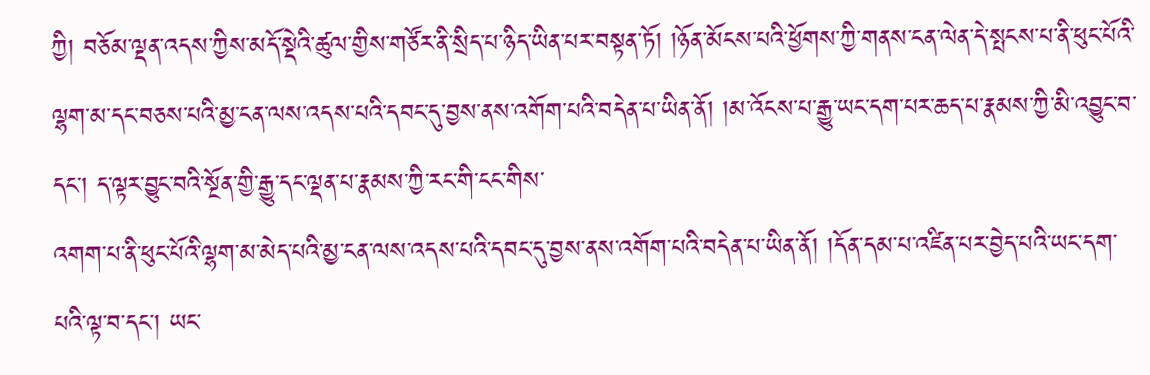ཀྱི། བཅོམ་ལྡན་འདས་ཀྱིས་མདོ་སྡེའི་ཚུལ་གྱིས་གཙོར་ནི་སྲིད་པ་ཉིད་ཡིན་པར་བསྟན་ཏོ། །ཉོན་མོངས་པའི་ཕྱོགས་ཀྱི་གནས་ངན་ལེན་དེ་སྤངས་པ་ནི་ཕུང་པོའི་ལྷག་མ་དང་བཅས་པའི་མྱ་ངན་ལས་འདས་པའི་དབང་དུ་བྱས་ནས་འགོག་པའི་བདེན་པ་ཡིན་ནོ། །མ་འོངས་པ་རྒྱུ་ཡང་དག་པར་ཆད་པ་རྣམས་ཀྱི་མི་འབྱུང་བ་དང་། ད་ལྟར་བྱུང་བའི་སྔོན་གྱི་རྒྱུ་དང་ལྡན་པ་རྣམས་ཀྱི་རང་གི་ངང་གིས་
འགག་པ་ནི་ཕུང་པོའི་ལྷག་མ་མེད་པའི་མྱ་ངན་ལས་འདས་པའི་དབང་དུ་བྱས་ནས་འགོག་པའི་བདེན་པ་ཡིན་ནོ། །དོན་དམ་པ་འཛིན་པར་བྱེད་པའི་ཡང་དག་པའི་ལྟ་བ་དང་། ཡང་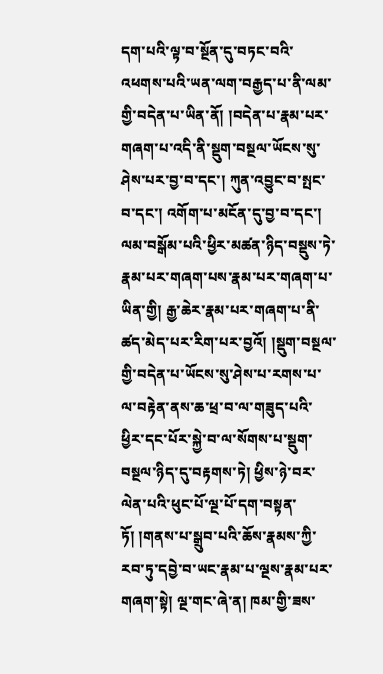དག་པའི་ལྟ་བ་སྔོན་དུ་བཏང་བའི་འཕགས་པའི་ཡན་ལག་བརྒྱད་པ་ནི་ལམ་གྱི་བདེན་པ་ཡིན་ནོ། །བདེན་པ་རྣམ་པར་གཞག་པ་འདི་ནི་སྡུག་བསྔལ་ཡོངས་སུ་ཤེས་པར་བྱ་བ་དང་། ཀུན་འབྱུང་བ་སྤང་བ་དང་། འགོག་པ་མངོན་དུ་བྱ་བ་དང་། ལམ་བསྒོམ་པའི་ཕྱིར་མཚན་ཉིད་བསྡུས་ཏེ་རྣམ་པར་གཞག་པས་རྣམ་པར་གཞག་པ་ཡིན་གྱི། རྒྱ་ཆེར་རྣམ་པར་གཞག་པ་ནི་ཚད་མེད་པར་རིག་པར་བྱའོ། །སྡུག་བསྔལ་གྱི་བདེན་པ་ཡོངས་སུ་ཤེས་པ་རགས་པ་ལ་བརྟེན་ནས་ཆ་ཕྲ་བ་ལ་གཟུད་པའི་ཕྱིར་དང་པོར་སྐྱེ་བ་ལ་སོགས་པ་སྡུག་བསྔལ་ཉིད་དུ་བརྟགས་ཏེ། ཕྱིས་ཉེ་བར་ལེན་པའི་ཕུང་པོ་ལྔ་པོ་དག་བསྟན་ཏོ། །གནས་པ་སྒྲུབ་པའི་ཆོས་རྣམས་ཀྱི་རབ་ཏུ་དབྱེ་བ་ཡང་རྣམ་པ་ལྔས་རྣམ་པར་གཞག་སྟེ། ལྔ་གང་ཞེ་ན། ཁམ་གྱི་ཟས་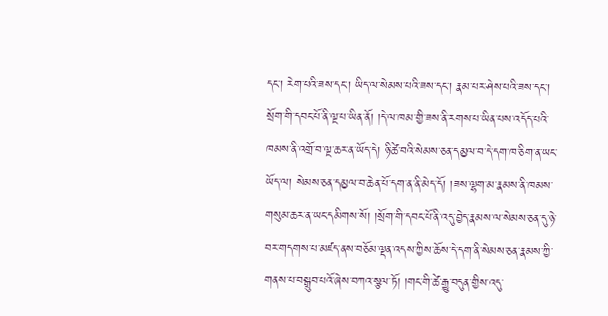དང་། རེག་པའི་ཟས་དང་། ཡིད་ལ་སེམས་པའི་ཟས་དང་། རྣམ་པར་ཤེས་པའི་ཟས་དང་། སྲོག་གི་དབང་པོ་ནི་ལྔ་པ་ཡིན་ནོ། །དེ་ལ་ཁམ་གྱི་ཟས་ནི་རགས་པ་ཡིན་པས་འདོད་པའི་ཁམས་ནི་འགྲོ་བ་ལྔ་ཆར་ན་ཡོད་དེ། ཉི་ཚེ་བའི་སེམས་ཅན་དམྱལ་བ་དེ་དག་ཁ་ཅིག་ན་ཡང་ཡོད་ལ། སེམས་ཅན་དམྱལ་བ་ཆེན་པོ་དག་ན་ནི་མེད་དོ། །ཟས་ལྷག་མ་རྣམས་ནི་ཁམས་གསུམ་ཆར་ན་ཡང་དམིགས་སོ། །སྲོག་གི་དབང་པོ་ནི་འདུ་བྱེད་རྣམས་ལ་སེམས་ཅན་དུ་ཉེ་བར་གདགས་པ་མཛད་ནས་བཅོམ་ལྡན་འདས་ཀྱིས་ཆོས་དེ་དག་ནི་སེམས་ཅན་རྣམས་ཀྱི་གནས་པ་བསྒྲུབ་པའོ་ཞེས་བཀའ་སྩལ་ཏོ། །གང་གི་ཚེ་རྒྱུ་བདུན་གྱིས་འདུ་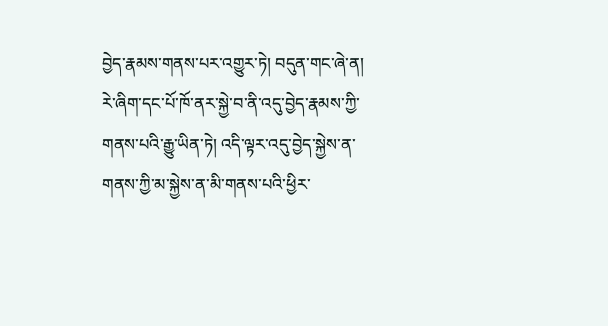བྱེད་རྣམས་གནས་པར་འགྱུར་ཏེ། བདུན་གང་ཞེ་ན། རེ་ཞིག་དང་པོ་ཁོ་ནར་སྐྱེ་བ་ནི་འདུ་བྱེད་རྣམས་ཀྱི་གནས་པའི་རྒྱུ་ཡིན་ཏེ། འདི་ལྟར་འདུ་བྱེད་སྐྱེས་ན་གནས་ཀྱི་མ་སྐྱེས་ན་མི་གནས་པའི་ཕྱིར་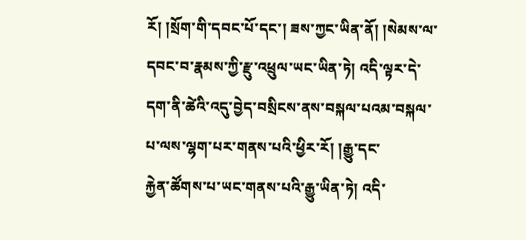རོ། །སྲོག་གི་དབང་པོ་དང་། ཟས་ཀྱང་ཡིན་ནོ། །སེམས་ལ་དབང་བ་རྣམས་ཀྱི་རྫུ་འཕྲུལ་ཡང་ཡིན་ཏེ། འདི་ལྟར་དེ་དག་ནི་ཚེའི་འདུ་བྱེད་བསྲིངས་ནས་བསྐལ་པའམ་བསྐལ་པ་ལས་ལྷག་པར་གནས་པའི་ཕྱིར་རོ། །རྒྱུ་དང་
རྐྱེན་ཚོགས་པ་ཡང་གནས་པའི་རྒྱུ་ཡིན་ཏེ། འདི་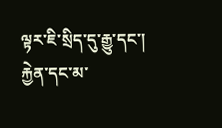ལྟར་ཇི་སྲིད་དུ་རྒྱུ་དང་། རྐྱེན་དང་མ་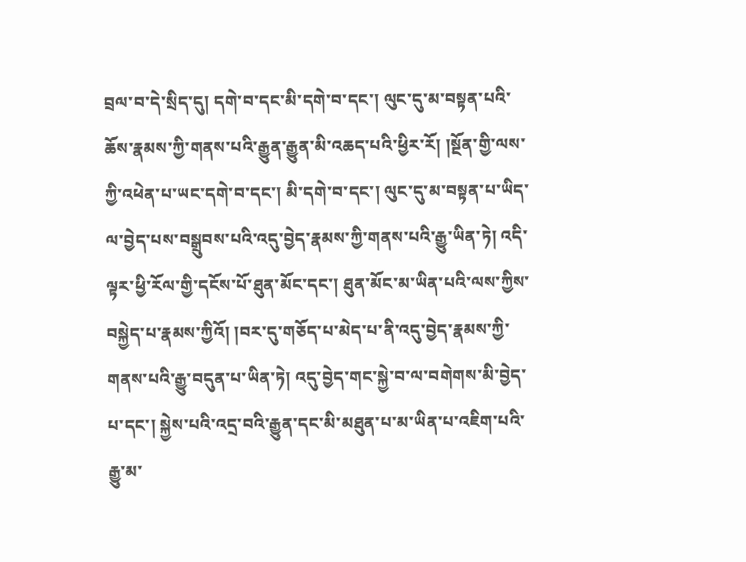བྲལ་བ་དེ་སྲིད་དུ། དགེ་བ་དང་མི་དགེ་བ་དང་། ལུང་དུ་མ་བསྟན་པའི་ཆོས་རྣམས་ཀྱི་གནས་པའི་རྒྱུན་རྒྱུན་མི་འཆད་པའི་ཕྱིར་རོ། །སྔོན་གྱི་ལས་ཀྱི་འཕེན་པ་ཡང་དགེ་བ་དང་། མི་དགེ་བ་དང་། ལུང་དུ་མ་བསྟན་པ་ཡིད་ལ་བྱེད་པས་བསྒྲུབས་པའི་འདུ་བྱེད་རྣམས་ཀྱི་གནས་པའི་རྒྱུ་ཡིན་ཏེ། འདི་ལྟར་ཕྱི་རོལ་གྱི་དངོས་པོ་ཐུན་མོང་དང་། ཐུན་མོང་མ་ཡིན་པའི་ལས་ཀྱིས་བསྐྱེད་པ་རྣམས་ཀྱིའོ། །བར་དུ་གཅོད་པ་མེད་པ་ནི་འདུ་བྱེད་རྣམས་ཀྱི་གནས་པའི་རྒྱུ་བདུན་པ་ཡིན་ཏེ། འདུ་བྱེད་གང་སྐྱེ་བ་ལ་བགེགས་མི་བྱེད་པ་དང་། སྐྱེས་པའི་འདྲ་བའི་རྒྱུན་དང་མི་མཐུན་པ་མ་ཡིན་པ་འཇིག་པའི་རྒྱུ་མ་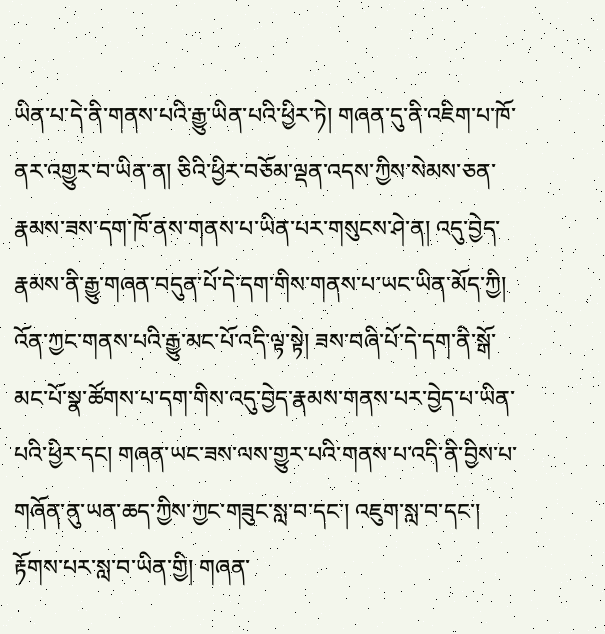ཡིན་པ་དེ་ནི་གནས་པའི་རྒྱུ་ཡིན་པའི་ཕྱིར་ཏེ། གཞན་དུ་ནི་འཇིག་པ་ཁོ་ནར་འགྱུར་བ་ཡིན་ན། ཅིའི་ཕྱིར་བཅོམ་ལྡན་འདས་ཀྱིས་སེམས་ཅན་རྣམས་ཟས་དག་ཁོ་ནས་གནས་པ་ཡིན་པར་གསུངས་ཤེ་ན། འདུ་བྱེད་རྣམས་ནི་རྒྱུ་གཞན་བདུན་པོ་དེ་དག་གིས་གནས་པ་ཡང་ཡིན་མོད་ཀྱི། འོན་ཀྱང་གནས་པའི་རྒྱུ་མང་པོ་འདི་ལྟ་སྟེ། ཟས་བཞི་པོ་དེ་དག་ནི་སྒོ་མང་པོ་སྣ་ཚོགས་པ་དག་གིས་འདུ་བྱེད་རྣམས་གནས་པར་བྱེད་པ་ཡིན་པའི་ཕྱིར་དང། གཞན་ཡང་ཟས་ལས་གྱུར་པའི་གནས་པ་འདི་ནི་བྱིས་པ་གཞོན་ནུ་ཡན་ཆད་ཀྱིས་ཀྱང་གཟུང་སླ་བ་དང་། འཇུག་སླ་བ་དང་། རྟོགས་པར་སླ་བ་ཡིན་གྱི། གཞན་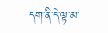དག་ནི་དེ་ལྟ་མ་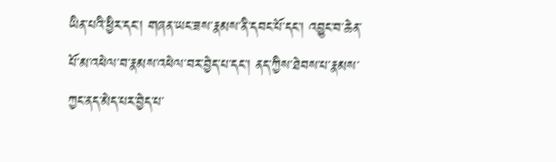ཡིན་པའི་ཕྱིར་དང་། གཞན་ཡང་ཟས་རྣམས་ནི་དབང་པོ་དང་། འབྱུང་བ་ཆེན་པོ་མ་འཕེལ་བ་རྣམས་འཕེལ་བར་བྱེད་པ་དང་། ནད་ཀྱིས་ཐེབས་པ་རྣམས་ཀྱང་ནད་མེད་པར་བྱེད་པ་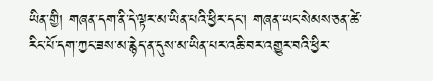ཡིན་གྱི། གཞན་དག་ནི་དེ་ལྟར་མ་ཡིན་པའི་ཕྱིར་དང་། གཞན་ཡང་སེམས་ཅན་ཚེ་རིང་པོ་དག་ཀྱང་ཟས་མ་རྙེད་ན་དུས་མ་ཡིན་པར་འཆི་བར་འགྱུར་བའི་ཕྱིར་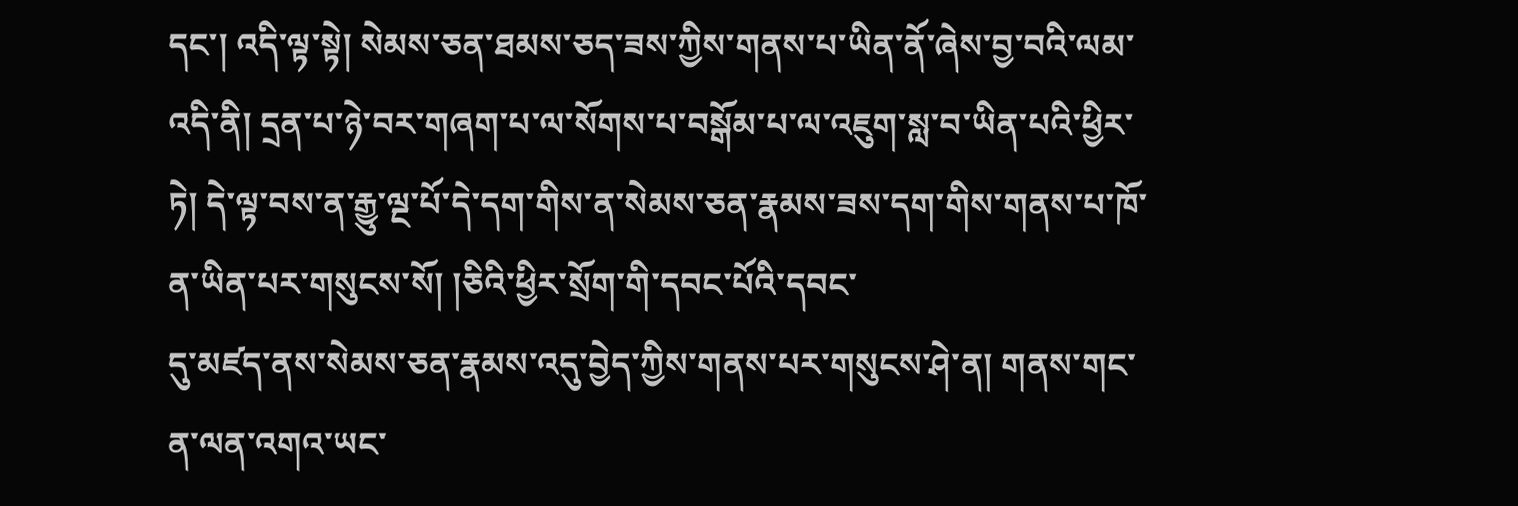དང་། འདི་ལྟ་སྟེ། སེམས་ཅན་ཐམས་ཅད་ཟས་ཀྱིས་གནས་པ་ཡིན་ནོ་ཞེས་བྱ་བའི་ལམ་འདི་ནི། དྲན་པ་ཉེ་བར་གཞག་པ་ལ་སོགས་པ་བསྒོམ་པ་ལ་འཇུག་སླ་བ་ཡིན་པའི་ཕྱིར་ཏེ། དེ་ལྟ་བས་ན་རྒྱུ་ལྔ་པོ་དེ་དག་གིས་ན་སེམས་ཅན་རྣམས་ཟས་དག་གིས་གནས་པ་ཁོ་ན་ཡིན་པར་གསུངས་སོ། །ཅིའི་ཕྱིར་སྲོག་གི་དབང་པོའི་དབང་
དུ་མཛད་ནས་སེམས་ཅན་རྣམས་འདུ་བྱེད་ཀྱིས་གནས་པར་གསུངས་ཤེ་ན། གནས་གང་ན་ལན་འགའ་ཡང་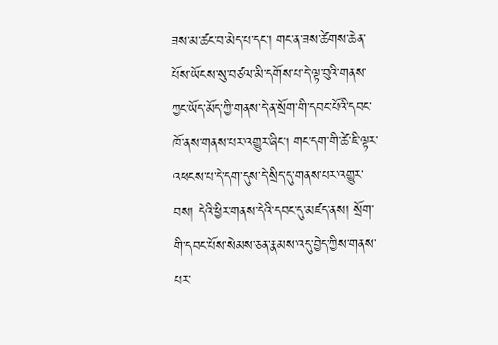ཟས་མ་ཚང་བ་མེད་པ་དང་། གང་ན་ཟས་ཚེགས་ཆེན་པོས་ཡོངས་སུ་བཙལ་མི་དགོས་པ་དེ་ལྟ་བུའི་གནས་ཀྱང་ཡོད་མོད་ཀྱི་གནས་དེ་ན་སྲོག་གི་དབང་པོའི་དབང་ཁོ་ནས་གནས་པར་འགྱུར་ཞིང། གང་དག་གི་ཚེ་ཇི་ལྟར་འཕངས་པ་དེ་དག་དུས་དེ་སྲིད་དུ་གནས་པར་འགྱུར་བས། དེའི་ཕྱིར་གནས་དེའི་དབང་དུ་མཛད་ནས། སྲོག་གི་དབང་པོས་སེམས་ཅན་རྣམས་འདུ་བྱེད་ཀྱིས་གནས་པར་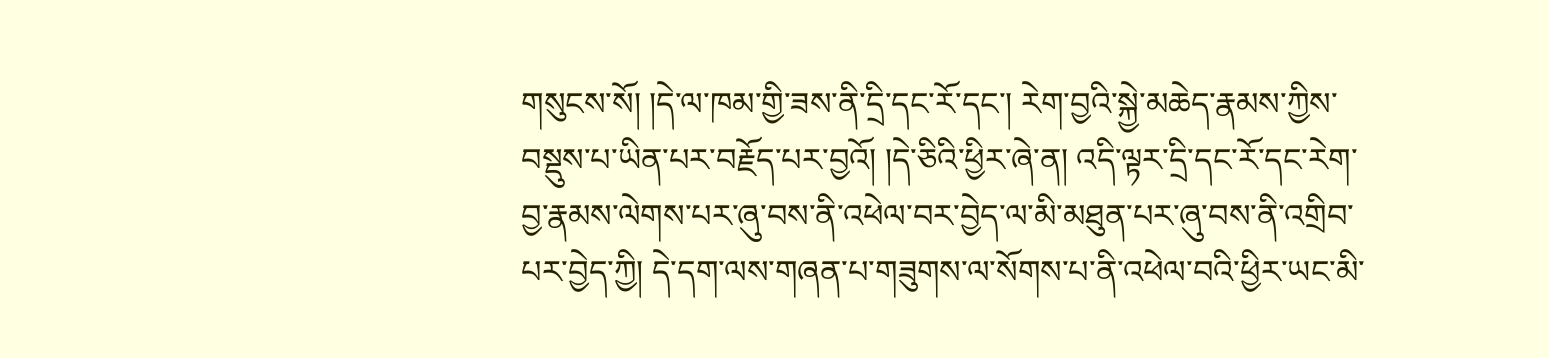གསུངས་སོ། །དེ་ལ་ཁམ་གྱི་ཟས་ནི་དྲི་དང་རོ་དང་། རེག་བྱའི་སྐྱེ་མཆེད་རྣམས་ཀྱིས་བསྡུས་པ་ཡིན་པར་བརྗོད་པར་བྱའོ། །དེ་ཅིའི་ཕྱིར་ཞེ་ན། འདི་ལྟར་དྲི་དང་རོ་དང་རེག་བྱ་རྣམས་ལེགས་པར་ཞུ་བས་ནི་འཕེལ་བར་བྱེད་ལ་མི་མཐུན་པར་ཞུ་བས་ནི་འགྲིབ་པར་བྱེད་ཀྱི། དེ་དག་ལས་གཞན་པ་གཟུགས་ལ་སོགས་པ་ནི་འཕེལ་བའི་ཕྱིར་ཡང་མི་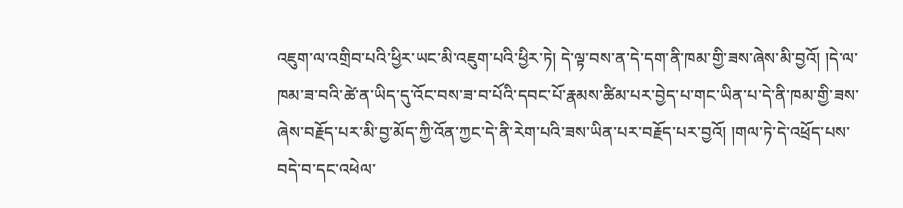འཇུག་ལ་འགྲིབ་པའི་ཕྱིར་ཡང་མི་འཇུག་པའི་ཕྱིར་ཏེ། དེ་ལྟ་བས་ན་དེ་དག་ནི་ཁམ་གྱི་ཟས་ཞེས་མི་བྱའོ། །དེ་ལ་ཁམ་ཟ་བའི་ཚེ་ན་ཡིད་དུ་འོང་བས་ཟ་བ་པོའི་དབང་པོ་རྣམས་ཚིམ་པར་བྱེད་པ་གང་ཡིན་པ་དེ་ནི་ཁམ་གྱི་ཟས་ཞེས་བརྗོད་པར་མི་བྱ་མོད་ཀྱི་འོན་ཀྱང་དེ་ནི་རེག་པའི་ཟས་ཡིན་པར་བརྗོད་པར་བྱའོ། །གལ་ཏེ་དེ་འཕྲོད་པས་བདེ་བ་དང་འཕེལ་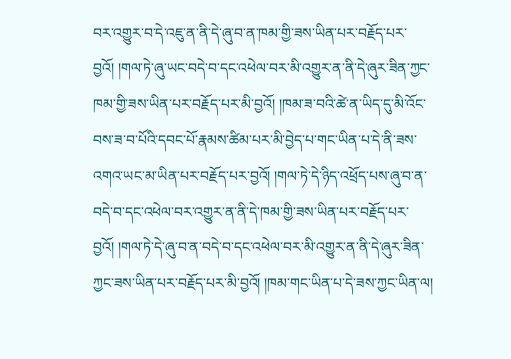བར་འགྱུར་བ་དེ་འཇུ་ན་ནི་དེ་ཞུ་བ་ན་ཁམ་གྱི་ཟས་ཡིན་པར་བརྗོད་པར་བྱའོ། །གལ་ཏེ་ཞུ་ཡང་བདེ་བ་དང་འཕེལ་བར་མི་འགྱུར་ན་ནི་དེ་ཞུར་ཟིན་ཀྱང་ཁམ་གྱི་ཟས་ཡིན་པར་བརྗོད་པར་མི་བྱའོ། །ཁམ་ཟ་བའི་ཚེ་ན་ཡིད་དུ་མི་འོང་བས་ཟ་བ་པོའི་དབང་པོ་རྣམས་ཚིམ་པར་མི་བྱེད་པ་གང་ཡིན་པ་དེ་ནི་ཟས་འགའ་ཡང་མ་ཡིན་པར་བརྗོད་པར་བྱའོ། །གལ་ཏེ་དེ་ཉིད་འཕྲོད་པས་ཞུ་བ་ན་བདེ་བ་དང་འཕེལ་བར་འགྱུར་ན་ནི་དེ་ཁམ་གྱི་ཟས་ཡིན་པར་བརྗོད་པར་བྱའོ། །གལ་ཏེ་དེ་ཞུ་བ་ན་བདེ་བ་དང་འཕེལ་བར་མི་འགྱུར་ན་ནི་དེ་ཞུར་ཟིན་ཀྱང་ཟས་ཡིན་པར་བརྗོད་པར་མི་བྱའོ། །ཁམ་གང་ཡིན་པ་དེ་ཟས་ཀྱང་ཡིན་ལ།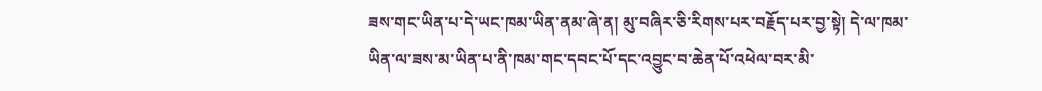ཟས་གང་ཡིན་པ་དེ་ཡང་ཁམ་ཡིན་ནམ་ཞེ་ན། མུ་བཞིར་ཅི་རིགས་པར་བརྗོད་པར་བྱ་སྟེ། དེ་ལ་ཁམ་ཡིན་ལ་ཟས་མ་ཡིན་པ་ནི་ཁམ་གང་དབང་པོ་དང་འབྱུང་བ་ཆེན་པོ་འཕེལ་བར་མི་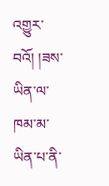འགྱུར་
བའོ། །ཟས་ཡིན་ལ་ཁམ་མ་ཡིན་པ་ནི་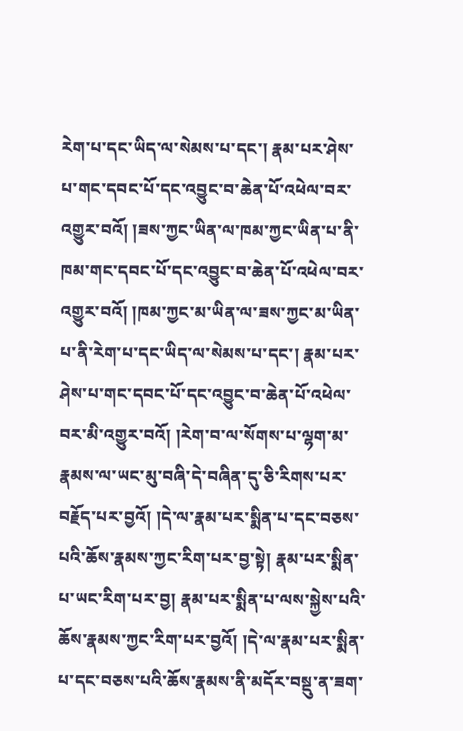རེག་པ་དང་ཡིད་ལ་སེམས་པ་དང་། རྣམ་པར་ཤེས་པ་གང་དབང་པོ་དང་འབྱུང་བ་ཆེན་པོ་འཕེལ་བར་འགྱུར་བའོ། །ཟས་ཀྱང་ཡིན་ལ་ཁམ་ཀྱང་ཡིན་པ་ནི་ཁམ་གང་དབང་པོ་དང་འབྱུང་བ་ཆེན་པོ་འཕེལ་བར་འགྱུར་བའོ། །ཁམ་ཀྱང་མ་ཡིན་ལ་ཟས་ཀྱང་མ་ཡིན་པ་ནི་རེག་པ་དང་ཡིད་ལ་སེམས་པ་དང་། རྣམ་པར་ཤེས་པ་གང་དབང་པོ་དང་འབྱུང་བ་ཆེན་པོ་འཕེལ་བར་མི་འགྱུར་བའོ། །རེག་བ་ལ་སོགས་པ་ལྷག་མ་རྣམས་ལ་ཡང་མུ་བཞི་དེ་བཞིན་དུ་ཅི་རིགས་པར་བརྗོད་པར་བྱའོ། །དེ་ལ་རྣམ་པར་སྨིན་པ་དང་བཅས་པའི་ཆོས་རྣམས་ཀྱང་རིག་པར་བྱ་སྟེ། རྣམ་པར་སྨིན་པ་ཡང་རིག་པར་བྱ། རྣམ་པར་སྨིན་པ་ལས་སྐྱེས་པའི་ཆོས་རྣམས་ཀྱང་རིག་པར་བྱའོ། །དེ་ལ་རྣམ་པར་སྨིན་པ་དང་བཅས་པའི་ཆོས་རྣམས་ནི་མདོར་བསྡུ་ན་ཟག་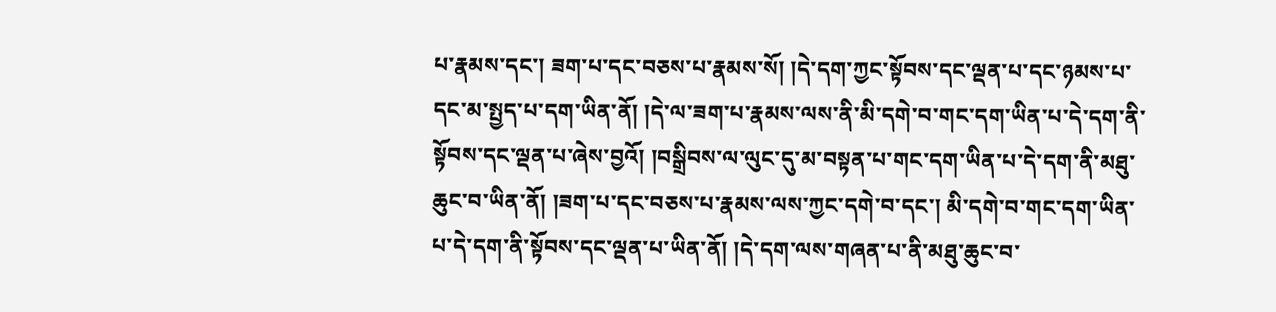པ་རྣམས་དང་། ཟག་པ་དང་བཅས་པ་རྣམས་སོ། །དེ་དག་ཀྱང་སྟོབས་དང་ལྡན་པ་དང་ཉམས་པ་དང་མ་སྤྱད་པ་དག་ཡིན་ནོ། །དེ་ལ་ཟག་པ་རྣམས་ལས་ནི་མི་དགེ་བ་གང་དག་ཡིན་པ་དེ་དག་ནི་སྟོབས་དང་ལྡན་པ་ཞེས་བྱའོ། །བསྒྲིབས་ལ་ལུང་དུ་མ་བསྟན་པ་གང་དག་ཡིན་པ་དེ་དག་ནི་མཐུ་ཆུང་བ་ཡིན་ནོ། །ཟག་པ་དང་བཅས་པ་རྣམས་ལས་ཀྱང་དགེ་བ་དང་། མི་དགེ་བ་གང་དག་ཡིན་པ་དེ་དག་ནི་སྟོབས་དང་ལྡན་པ་ཡིན་ནོ། །དེ་དག་ལས་གཞན་པ་ནི་མཐུ་ཆུང་བ་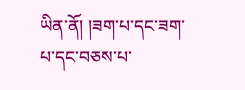ཡིན་ནོ། །ཟག་པ་དང་ཟག་པ་དང་བཅས་པ་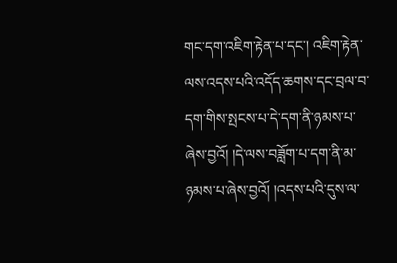གང་དག་འཇིག་རྟེན་པ་དང་། འཇིག་རྟེན་ལས་འདས་པའི་འདོད་ཆགས་དང་བྲལ་བ་དག་གིས་སྤངས་པ་དེ་དག་ནི་ཉམས་པ་ཞེས་བྱའོ། །དེ་ལས་བཟློག་པ་དག་ནི་མ་ཉམས་པ་ཞེས་བྱའོ། །འདས་པའི་དུས་ལ་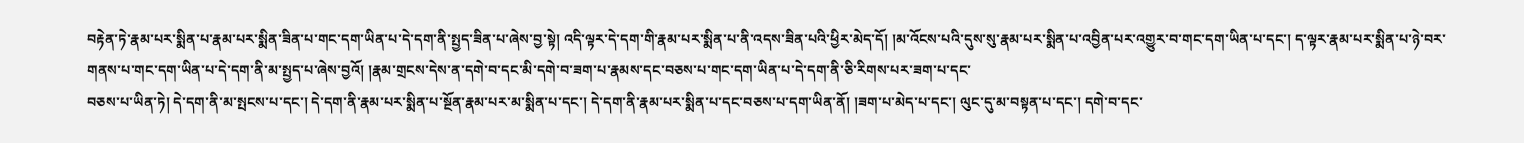བརྟེན་ཏེ་རྣམ་པར་སྨིན་པ་རྣམ་པར་སྨིན་ཟིན་པ་གང་དག་ཡིན་པ་དེ་དག་ནི་སྤྱད་ཟིན་པ་ཞེས་བྱ་སྟེ། འདི་ལྟར་དེ་དག་གི་རྣམ་པར་སྨིན་པ་ནི་འདས་ཟིན་པའི་ཕྱིར་མེད་དོ། །མ་འོངས་པའི་དུས་སུ་རྣམ་པར་སྨིན་པ་འབྱིན་པར་འགྱུར་བ་གང་དག་ཡིན་པ་དང་། ད་ལྟར་རྣམ་པར་སྨིན་པ་ཉེ་བར་གནས་པ་གང་དག་ཡིན་པ་དེ་དག་ནི་མ་སྤྱད་པ་ཞེས་བྱའོ། །རྣམ་གྲངས་དེས་ན་དགེ་བ་དང་མི་དགེ་བ་ཟག་པ་རྣམས་དང་བཅས་པ་གང་དག་ཡིན་པ་དེ་དག་ནི་ཅི་རིགས་པར་ཟག་པ་དང་
བཅས་པ་ཡིན་ཏེ། དེ་དག་ནི་མ་སྤངས་པ་དང་། དེ་དག་ནི་རྣམ་པར་སྨིན་པ་སྔོན་རྣམ་པར་མ་སྨིན་པ་དང་། དེ་དག་ནི་རྣམ་པར་སྨིན་པ་དང་བཅས་པ་དག་ཡིན་ནོ། །ཟག་པ་མེད་པ་དང་། ལུང་དུ་མ་བསྟན་པ་དང་། དགེ་བ་དང་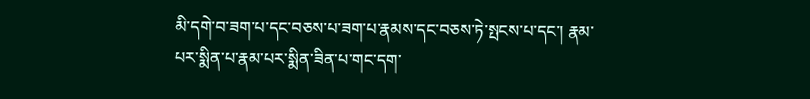མི་དགེ་བ་ཟག་པ་དང་བཅས་པ་ཟག་པ་རྣམས་དང་བཅས་ཏེ་སྤངས་པ་དང་། རྣམ་པར་སྨིན་པ་རྣམ་པར་སྨིན་ཟིན་པ་གང་དག་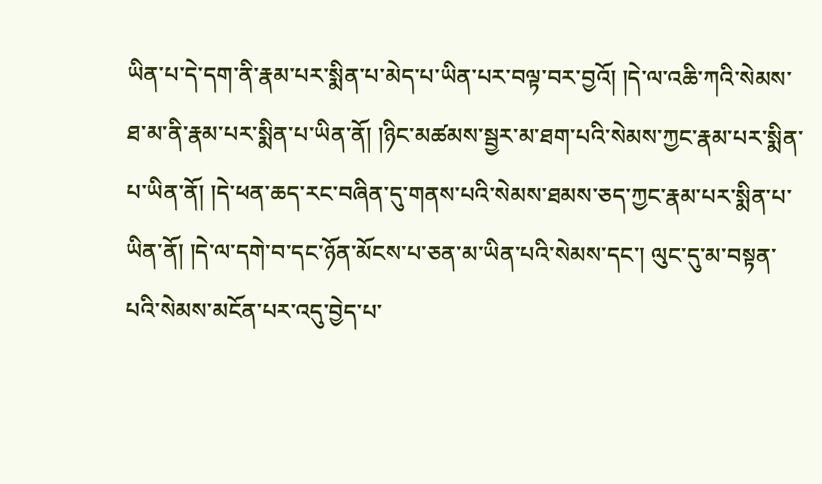ཡིན་པ་དེ་དག་ནི་རྣམ་པར་སྨིན་པ་མེད་པ་ཡིན་པར་བལྟ་བར་བྱའོ། །དེ་ལ་འཆི་ཀའི་སེམས་ཐ་མ་ནི་རྣམ་པར་སྨིན་པ་ཡིན་ནོ། །ཉིང་མཚམས་སྦྱར་མ་ཐག་པའི་སེམས་ཀྱང་རྣམ་པར་སྨིན་པ་ཡིན་ནོ། །དེ་ཕན་ཆད་རང་བཞིན་དུ་གནས་པའི་སེམས་ཐམས་ཅད་ཀྱང་རྣམ་པར་སྨིན་པ་ཡིན་ནོ། །དེ་ལ་དགེ་བ་དང་ཉོན་མོངས་པ་ཅན་མ་ཡིན་པའི་སེམས་དང་། ལུང་དུ་མ་བསྟན་པའི་སེམས་མངོན་པར་འདུ་བྱེད་པ་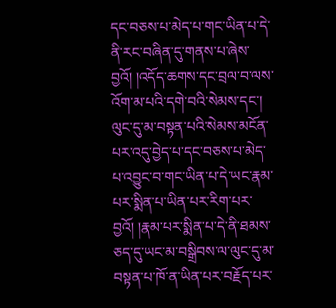དང་བཅས་པ་མེད་པ་གང་ཡིན་པ་དེ་ནི་རང་བཞིན་དུ་གནས་པ་ཞེས་བྱའོ། །འདོད་ཆགས་དང་བྲལ་བ་ལས་འོག་མ་པའི་དགེ་བའི་སེམས་དང་། ལུང་དུ་མ་བསྟན་པའི་སེམས་མངོན་པར་འདུ་བྱེད་པ་དང་བཅས་པ་མེད་པ་འབྱུང་བ་གང་ཡིན་པ་དེ་ཡང་རྣམ་པར་སྨིན་པ་ཡིན་པར་རིག་པར་བྱའོ། །རྣམ་པར་སྨིན་པ་དེ་ནི་ཐམས་ཅད་དུ་ཡང་མ་བསྒྲིབས་ལ་ལུང་དུ་མ་བསྟན་པ་ཁོ་ན་ཡིན་པར་བརྗོད་པར་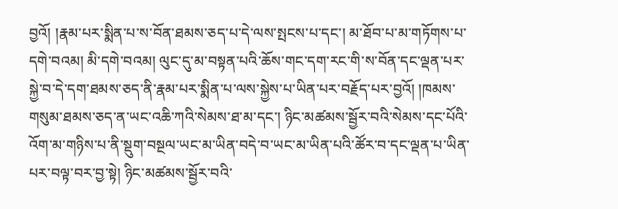བྱའོ། །རྣམ་པར་སྨིན་པ་ས་བོན་ཐམས་ཅད་པ་དེ་ལས་སྤངས་པ་དང་། མ་ཐོབ་པ་མ་གཏོགས་པ་དགེ་བའམ། མི་དགེ་བའམ། ལུང་དུ་མ་བསྟན་པའི་ཆོས་གང་དག་རང་གི་ས་བོན་དང་ལྡན་པར་སྐྱེ་བ་དེ་དག་ཐམས་ཅད་ནི་རྣམ་པར་སྨིན་པ་ལས་སྐྱེས་པ་ཡིན་པར་བརྗོད་པར་བྱའོ། །ཁམས་གསུམ་ཐམས་ཅད་ན་ཡང་འཆི་ཀའི་སེམས་ཐ་མ་དང་། ཉིང་མཚམས་སྦྱོར་བའི་སེམས་དང་པོའི་འོག་མ་གཉིས་པ་ནི་སྡུག་བསྔལ་ཡང་མ་ཡིན་བདེ་བ་ཡང་མ་ཡིན་པའི་ཚོར་བ་དང་ལྡན་པ་ཡིན་པར་བལྟ་བར་བྱ་སྟེ། ཉིང་མཚམས་སྦྱོར་བའི་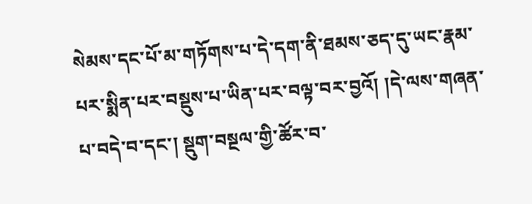སེམས་དང་པོ་མ་གཏོགས་པ་དེ་དག་ནི་ཐམས་ཅད་དུ་ཡང་རྣམ་པར་སྨིན་པར་བསྡུས་པ་ཡིན་པར་བལྟ་བར་བྱའོ། །དེ་ལས་གཞན་པ་བདེ་བ་དང་། སྡུག་བསྔལ་གྱི་ཚོར་བ་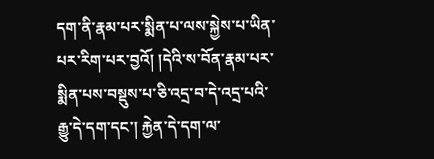དག་ནི་རྣམ་པར་སྨིན་པ་ལས་སྐྱེས་པ་ཡིན་པར་རིག་པར་བྱའོ། །དེའི་ས་བོན་རྣམ་པར་སྨིན་པས་བསྡུས་པ་ཅི་འདྲ་བ་དེ་འདྲ་པའི་རྒྱུ་དེ་དག་དང་། རྐྱེན་དེ་དག་ལ་